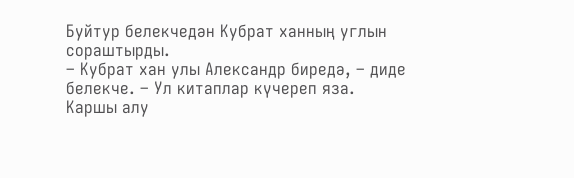Буйтур белекчедән Кубрат ханның углын сораштырды.
– Кубрат хан улы Александр биредә, – диде белекче. – Ул китаплар күчереп яза.
Каршы алу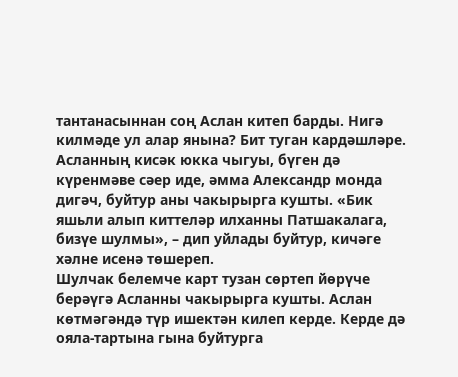тантанасыннан соң Аслан китеп барды. Нигә килмәде ул алар янына? Бит туган кардәшләре. Асланның кисәк юкка чыгуы, бүген дә күренмәве сәер иде, әмма Александр монда дигәч, буйтур аны чакырырга кушты. «Бик яшьли алып киттеләр илханны Патшакалага, бизүе шулмы», – дип уйлады буйтур, кичәге хәлне исенә төшереп.
Шулчак белемче карт тузан сөртеп йөрүче берәүгә Асланны чакырырга кушты. Аслан көтмәгәндә түр ишектән килеп керде. Керде дә ояла-тартына гына буйтурга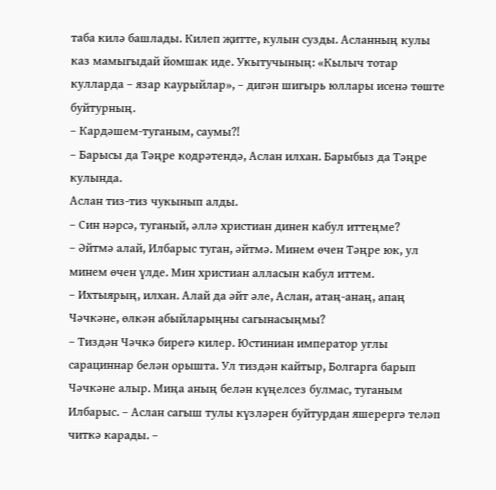таба килә башлады. Килеп җитте, кулын сузды. Асланның кулы каз мамыгыдай йомшак иде. Укытучының: «Кылыч тотар кулларда – язар каурыйлар», – дигән шигырь юллары исенә төште буйтурның.
– Кардәшем-туганым, саумы?!
– Барысы да Тәңре кодрәтендә, Аслан илхан. Барыбыз да Тәңре кулында.
Аслан тиз-тиз чукынып алды.
– Син нәрсә, туганый, әллә христиан динен кабул иттеңме?
– Әйтмә алай, Илбарыс туган, әйтмә. Минем өчен Тәңре юк, ул минем өчен үлде. Мин христиан алласын кабул иттем.
– Ихтыярың, илхан. Алай да әйт әле, Аслан, атаң-анаң, апаң Чәчкәне, өлкән абыйларыңны сагынасыңмы?
– Тиздән Чәчкә бирегә килер. Юстиниан император углы сарациннар белән орышта. Ул тиздән кайтыр, Болгарга барып Чәчкәне алыр. Миңа аның белән күңелсез булмас, туганым Илбарыс. – Аслан сагыш тулы күзләрен буйтурдан яшерергә теләп читкә карады. –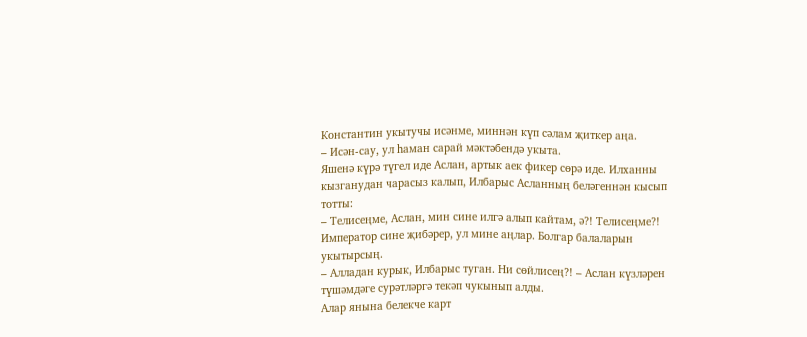Константин укытучы исәнме, миннән күп сәлам җиткер аңа.
– Исән-сау, ул һаман сарай мәктәбендә укыта.
Яшенә күрә түгел иде Аслан, артык аек фикер сөрә иде. Илханны кызганудан чарасыз калып, Илбарыс Асланның беләгеннән кысып тотты:
– Телисеңме, Аслан, мин сине илгә алып кайтам, ә?! Телисеңме?! Император сине җибәрер, ул мине аңлар. Болгар балаларын укытырсың.
– Алладан курык, Илбарыс туган. Ни сөйлисең?! – Аслан күзләрен түшәмдәге сурәтләргә текәп чукынып алды.
Алар янына белекче карт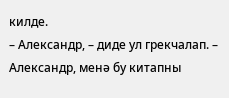килде.
– Александр, – диде ул грекчалап. – Александр, менә бу китапны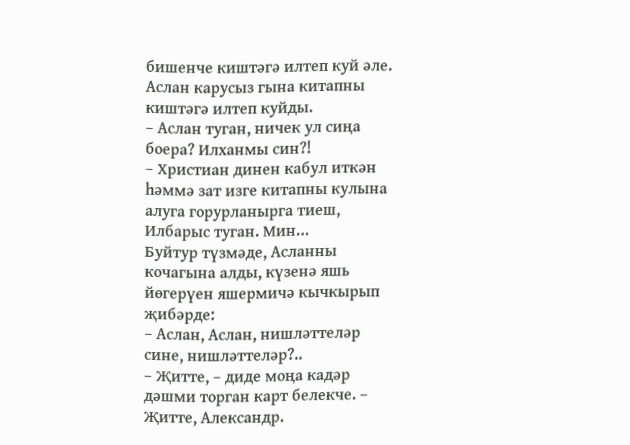бишенче киштәгә илтеп куй әле.
Аслан карусыз гына китапны киштәгә илтеп куйды.
– Аслан туган, ничек ул сиңа боера? Илханмы син?!
– Христиан динен кабул иткән һәммә зат изге китапны кулына алуга горурланырга тиеш, Илбарыс туган. Мин…
Буйтур түзмәде, Асланны кочагына алды, күзенә яшь йөгерүен яшермичә кычкырып җибәрде:
– Аслан, Аслан, нишләттеләр сине, нишләттеләр?..
– Җитте, – диде моңа кадәр дәшми торган карт белекче. – Җитте, Александр.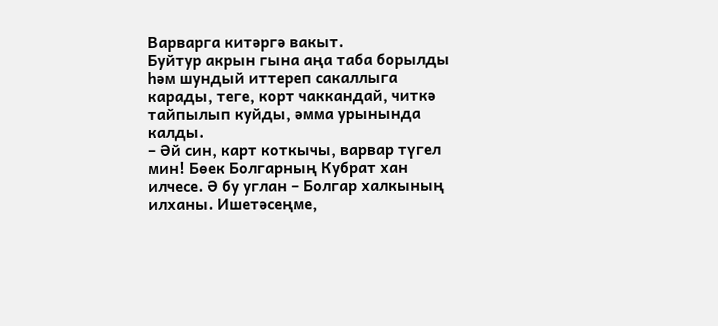Варварга китәргә вакыт.
Буйтур акрын гына аңа таба борылды һәм шундый иттереп сакаллыга карады, теге, корт чаккандай, читкә тайпылып куйды, әмма урынында калды.
– Әй син, карт коткычы, варвар түгел мин! Бөек Болгарның Кубрат хан илчесе. Ә бу углан – Болгар халкының илханы. Ишетәсеңме,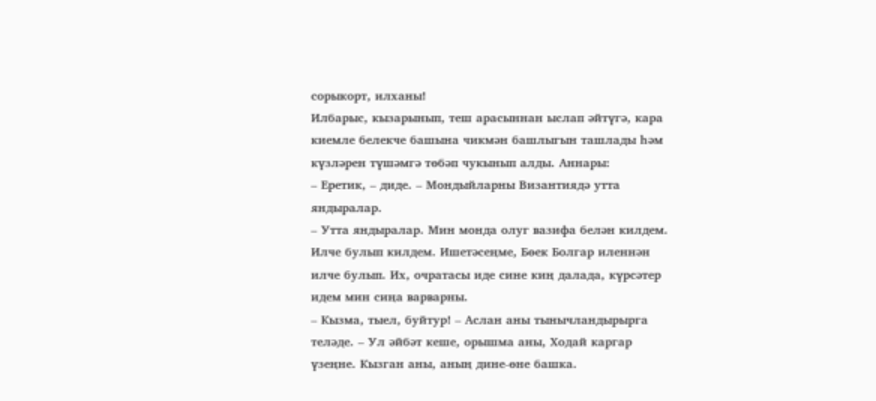сорыкорт, илханы!
Илбарыс, кызарынып, теш арасыннан ыслап әйтүгә, кара киемле белекче башына чикмән башлыгын ташлады һәм күзләрен түшәмгә төбәп чукынып алды. Аннары:
– Еретик, – диде. – Мондыйларны Византиядә утта яндыралар.
– Утта яндыралар. Мин монда олуг вазифа белән килдем. Илче булып килдем. Ишетәсеңме, Бөек Болгар иленнән илче булып. Их, очратасы иде сине киң далада, күрсәтер идем мин сиңа варварны.
– Кызма, тыел, буйтур! – Аслан аны тынычландырырга теләде. – Ул әйбәт кеше, орышма аны, Ходай каргар үзеңне. Кызган аны, аның дине-өне башка.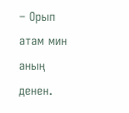– Орып атам мин аның денен.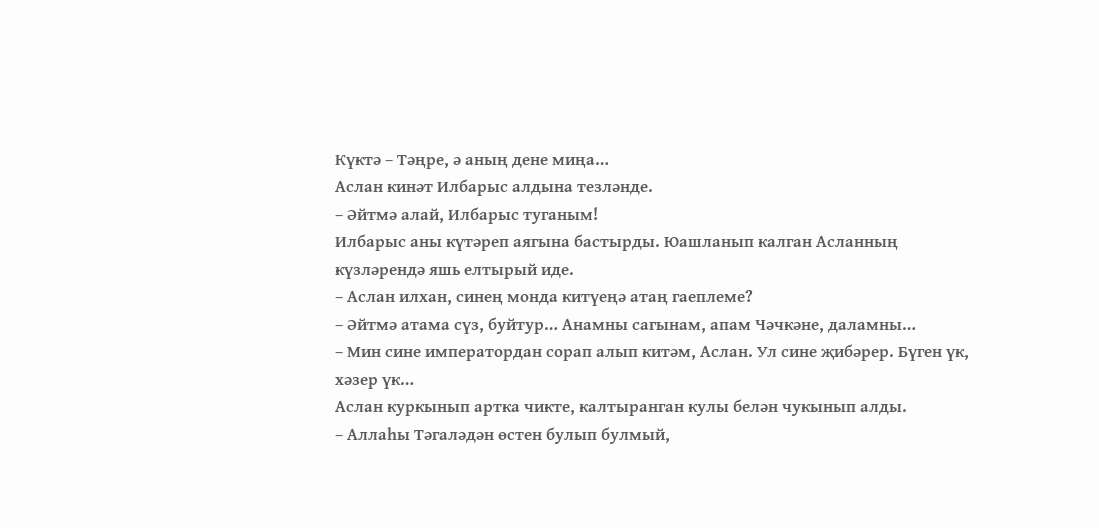Күктә – Тәңре, ә аның дене миңа…
Аслан кинәт Илбарыс алдына тезләнде.
– Әйтмә алай, Илбарыс туганым!
Илбарыс аны күтәреп аягына бастырды. Юашланып калган Асланның күзләрендә яшь елтырый иде.
– Аслан илхан, синең монда китүеңә атаң гаеплеме?
– Әйтмә атама сүз, буйтур… Анамны сагынам, апам Чәчкәне, даламны…
– Мин сине императордан сорап алып китәм, Аслан. Ул сине җибәрер. Бүген үк, хәзер үк…
Аслан куркынып артка чикте, калтыранган кулы белән чукынып алды.
– Аллаһы Тәгаләдән өстен булып булмый,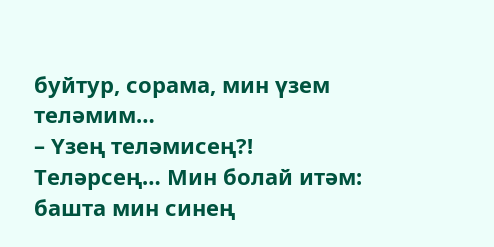буйтур, сорама, мин үзем теләмим…
– Үзең теләмисең?! Теләрсең… Мин болай итәм: башта мин синең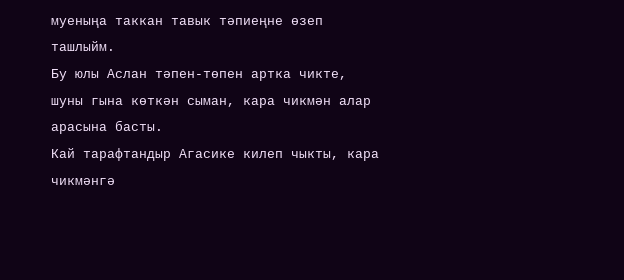муеныңа таккан тавык тәпиеңне өзеп ташлыйм.
Бу юлы Аслан тәпен-төпен артка чикте, шуны гына көткән сыман, кара чикмән алар арасына басты.
Кай тарафтандыр Агасике килеп чыкты, кара чикмәнгә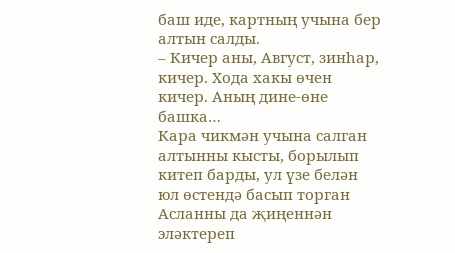баш иде, картның учына бер алтын салды.
– Кичер аны, Август, зинһар, кичер. Хода хакы өчен кичер. Аның дине-өне башка…
Кара чикмән учына салган алтынны кысты, борылып китеп барды, ул үзе белән юл өстендә басып торган Асланны да җиңеннән эләктереп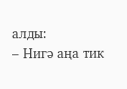алды:
– Нигә аңа тик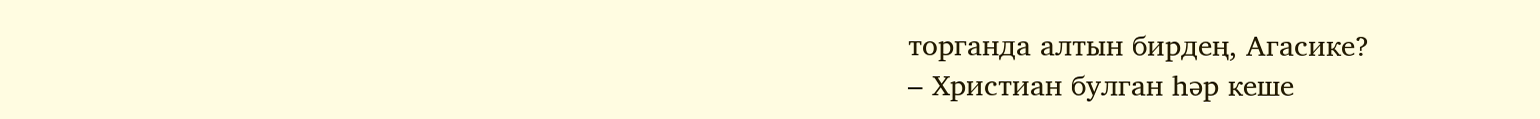торганда алтын бирдең, Агасике?
– Христиан булган һәр кеше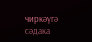чиркәүгә сәдака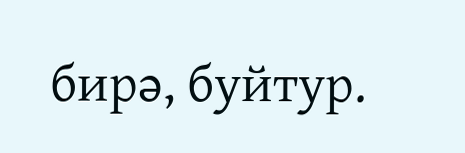бирә, буйтур.